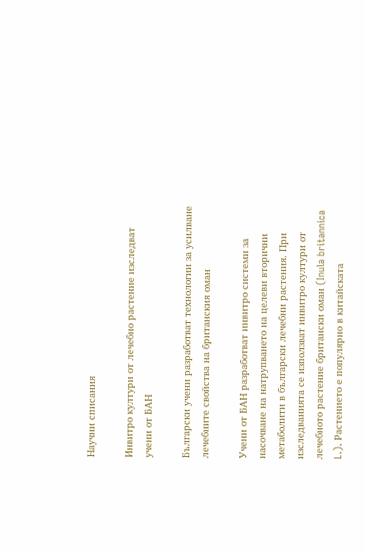Научни списания

Инвитро култури от лечебно растение изследват учени от БАН

Български учени разработват технологии за усилване лечебните свойства на британския оман

Учени от БАН разработват инвитро системи за насочване на натрупването на целеви вторични метаболити в български лечебни растения. При изследванията се използват инвитро култури от лечебното растение британски оман (Inula britannica L.). Растението е популярно в китайската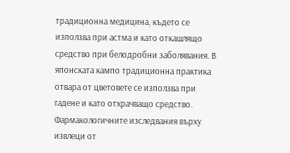традиционна медицина, където се използва при астма и като откашлящо средство при белодробни заболявания. В японската кампо традиционна практика отвара от цветовете се използва при гадене и като отхрачващо средство. Фармакологичните изследвания върху извлеци от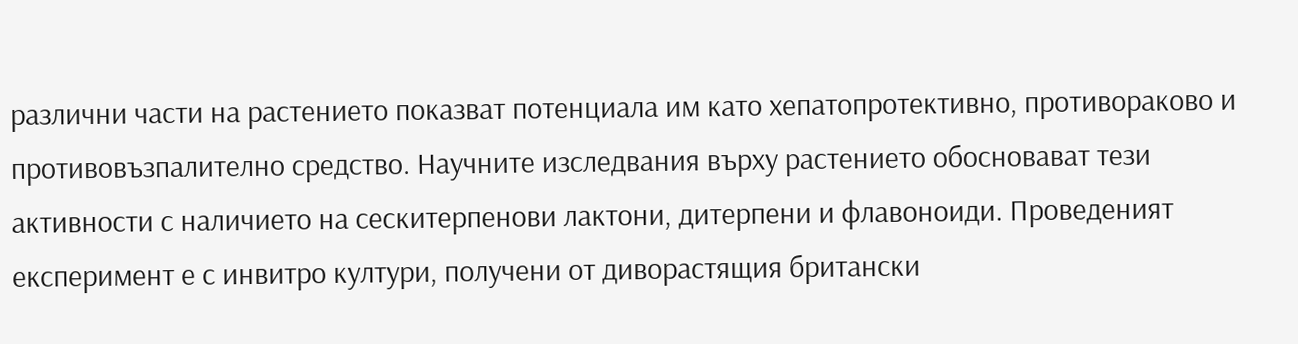различни части на растението показват потенциала им като хепатопротективно, противораково и противовъзпалително средство. Научните изследвания върху растението обосновават тези активности с наличието на сескитерпенови лактони, дитерпени и флавоноиди. Проведеният експеримент е с инвитро култури, получени от диворастящия британски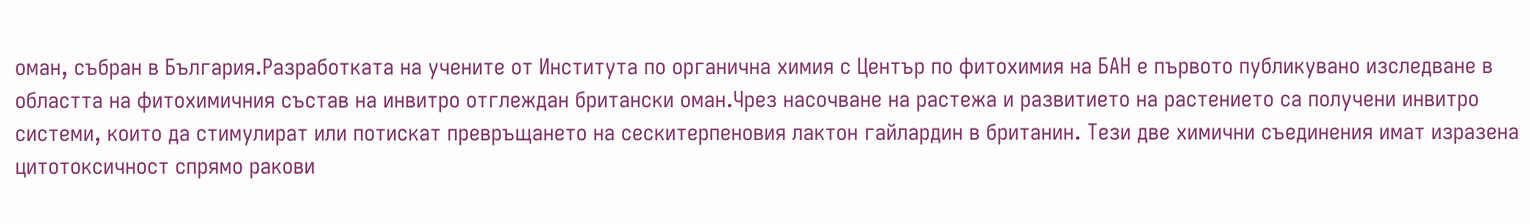оман, събран в България.Разработката на учените от Института по органична химия с Център по фитохимия на БАН е първото публикувано изследване в областта на фитохимичния състав на инвитро отглеждан британски оман.Чрез насочване на растежа и развитието на растението са получени инвитро системи, които да стимулират или потискат превръщането на сескитерпеновия лактон гайлардин в британин. Тези две химични съединения имат изразена цитотоксичност спрямо ракови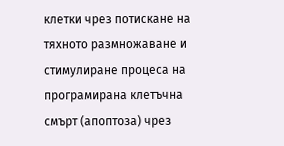клетки чрез потискане на тяхното размножаване и стимулиране процеса на програмирана клетъчна смърт (апоптоза) чрез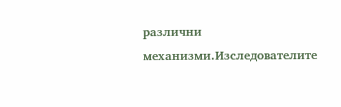различни механизми.Изследователите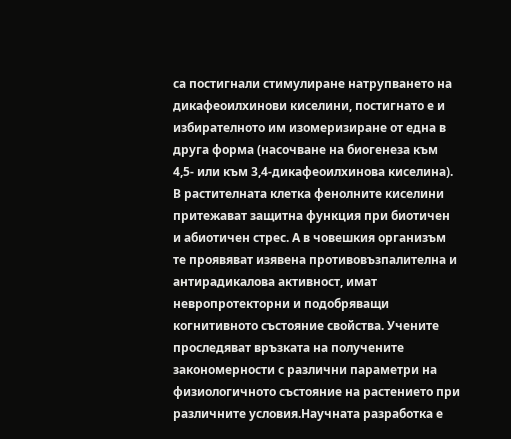са постигнали стимулиране натрупването на дикафеоилхинови киселини, постигнато е и избирателното им изомеризиране от една в друга форма (насочване на биогенеза към 4,5- или към 3,4-дикафеоилхинова киселина). В растителната клетка фенолните киселини притежават защитна функция при биотичен и абиотичен стрес. А в човешкия организъм те проявяват изявена противовъзпалителна и антирадикалова активност, имат невропротекторни и подобряващи когнитивното състояние свойства. Учените проследяват връзката на получените закономерности с различни параметри на физиологичното състояние на растението при различните условия.Научната разработка е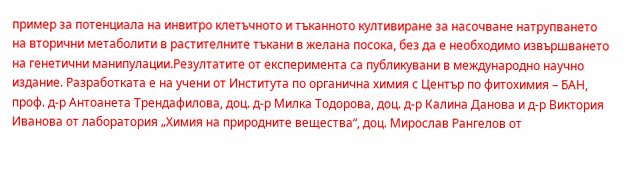пример за потенциала на инвитро клетъчното и тъканното култивиране за насочване натрупването на вторични метаболити в растителните тъкани в желана посока, без да е необходимо извършването на генетични манипулации.Резултатите от експеримента са публикувани в международно научно издание. Разработката е на учени от Института по органична химия с Център по фитохимия – БАН, проф. д-р Антоанета Трендафилова, доц. д-р Милка Тодорова, доц. д-р Калина Данова и д-р Виктория Иванова от лаборатория „Химия на природните вещества“, доц. Мирослав Рангелов от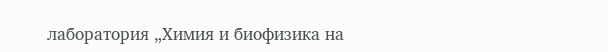лаборатория „Химия и биофизика на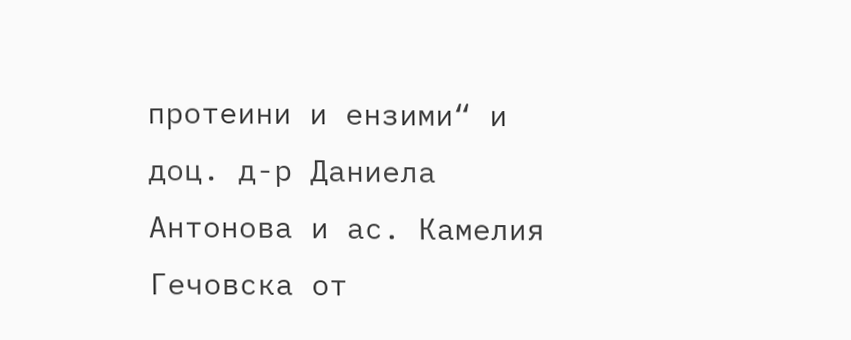протеини и ензими“ и доц. д-р Даниела Антонова и ас. Камелия Гечовска от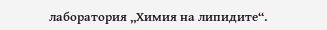лаборатория „Химия на липидите“.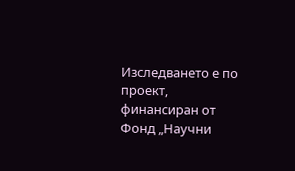Изследването е по проект, финансиран от Фонд „Научни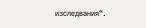изследвания“.